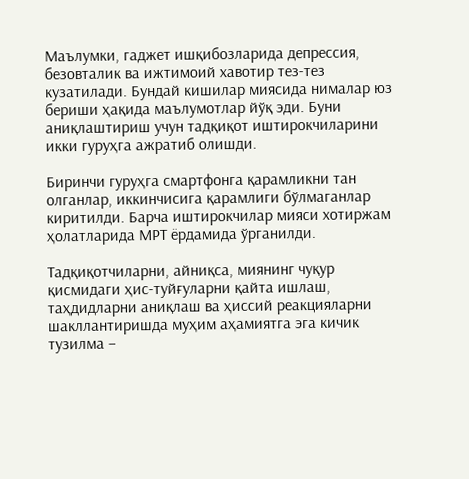Маълумки, гаджет ишқибозларида депрессия, безовталик ва ижтимоий хавотир тез-тез кузатилади. Бундай кишилар миясида нималар юз бериши ҳақида маълумотлар йўқ эди. Буни аниқлаштириш учун тадқиқот иштирокчиларини икки гуруҳга ажратиб олишди.

Биринчи гуруҳга смартфонга қарамликни тан олганлар, иккинчисига қарамлиги бўлмаганлар киритилди. Барча иштирокчилар мияси хотиржам ҳолатларида МРТ ёрдамида ўрганилди.

Тадқиқотчиларни, айниқса, миянинг чуқур қисмидаги ҳис-туйғуларни қайта ишлаш, таҳдидларни аниқлаш ва ҳиссий реакцияларни шакллантиришда муҳим аҳамиятга эга кичик тузилма –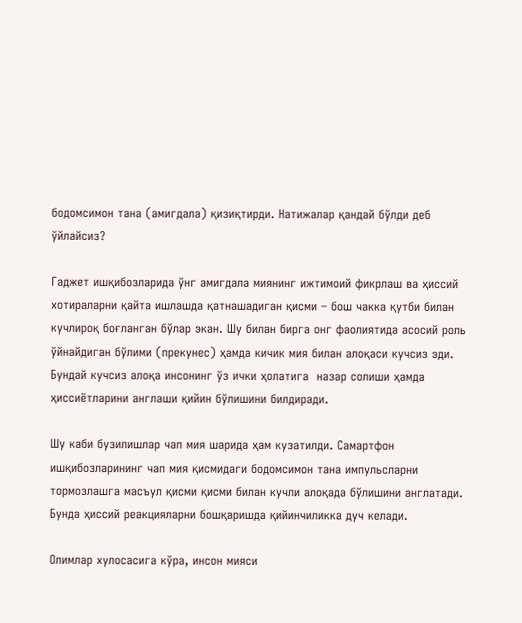бодомсимон тана (амигдала) қизиқтирди. Натижалар қандай бўлди деб ўйлайсиз?

Гаджет ишқибозларида ўнг амигдала миянинг ижтимоий фикрлаш ва ҳиссий хотираларни қайта ишлашда қатнашадиган қисми – бош чакка қутби билан кучлироқ боғланган бўлар экан. Шу билан бирга онг фаолиятида асосий роль ўйнайдиган бўлими (прекунес) ҳамда кичик мия билан алоқаси кучсиз эди. Бундай кучсиз алоқа инсонинг ўз ички ҳолатига  назар солиши ҳамда ҳиссиётларини англаши қийин бўлишини билдиради.

Шу каби бузилишлар чап мия шарида ҳам кузатилди. Самартфон ишқибозларининг чап мия қисмидаги бодомсимон тана импульсларни тормозлашга масъул қисми қисми билан кучли алоқада бўлишини англатади. Бунда ҳиссий реакцияларни бошқаришда қийинчиликка дуч келади.

Олимлар хулосасига кўра, инсон мияси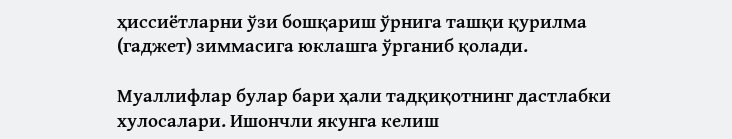ҳиссиётларни ўзи бошқариш ўрнига ташқи қурилма (гаджет) зиммасига юклашга ўрганиб қолади.

Муаллифлар булар бари ҳали тадқиқотнинг дастлабки хулосалари. Ишончли якунга келиш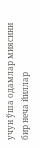учун ўша одамлар миясини бир неча йиллар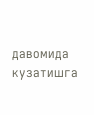давомида кузатишга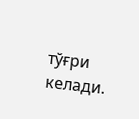тўғри келади.